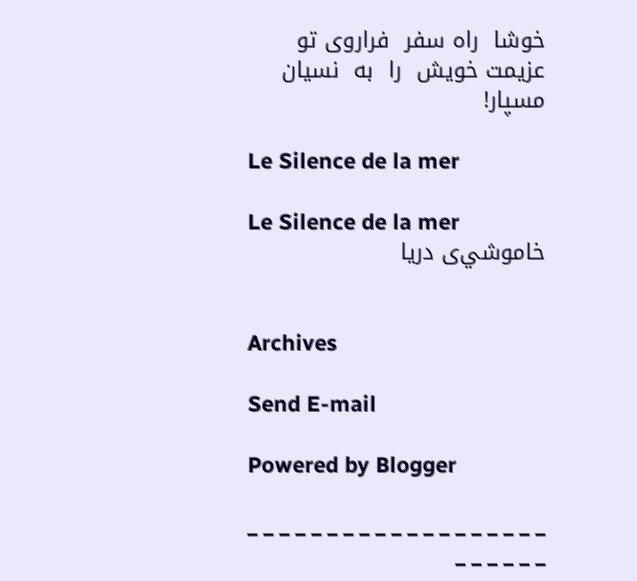خوشا  راه سفر  فراروی تو
عزيمت خويش  را  به  نسيان  مسپار!

Le Silence de la mer

Le Silence de la mer
خاموشي‌ی دریا


Archives

Send E-mail

Powered by Blogger

_ _ _ _ _ _ _ _ _ _ _ _ _ _ _ _ _ _ _ _ _ _ _ _ _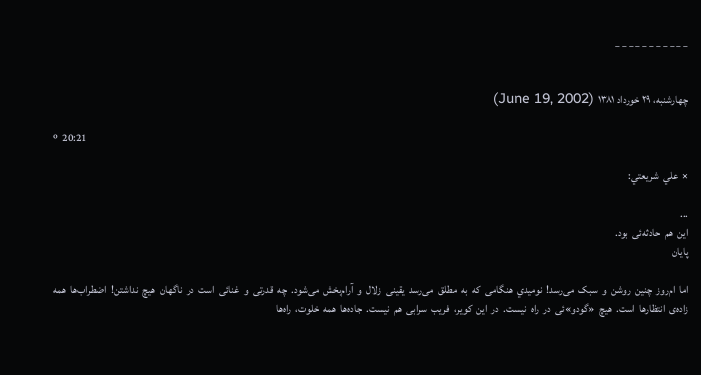_ _ _ _ _ _ _ _ _ _ _


چهار‌شنبه، ۲۹ خورداد ۱۳۸۱  (June 19, 2002)

º  20:21

×  علي  شريعتي:

...
اين  هم  حادثه‌ئی  بود.
پايان

اما  ام‌روز  چنين  روشن  و  سبک  می‌رسد!  نوميدي  هنگامی  که  به  مطلق  می‌رسد  يقينی  زلال  و  آرام‌بخش  می‌شود.  چه  قدرتی  و  غنائی  است  در  ناگهان  هيچ  نداشتن!  اضطراب‌ها  همه  زاده‌ی  انتظارها  است.  هيچ  «گودو»ئی  در  راه  نيست.  در  اين  کوير،  فريب  سرابی  هم  نيست.  جاده‌ها  همه  خلوت،  راه‌ها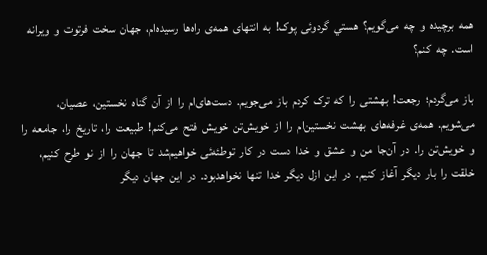همه  برچيده  و  چه  می‌گويم؟  هستي  گردوئی  پوک!  به  انتهای  همه‌ی  راه‌ها  رسيده‌ام،  جهان  سخت  فرتوت  و  ويرانه  است.  چه  کنم؟

باز  می‌گردم؛  رجعت!  بهشتی  را  که  ترک  کردم  باز  می‌جويم.  دست‌های‌ام  را  از  آن  گناه  نخستين،  عصيان،  می‌شويم.  همه‌ی  غرفه‌های  بهشت  نخستين‌ام  را  از  خويش‌تن  خويش  فتح  می‌کنم!  طبيعت  را،  تاريخ  را،  جامعه  را  و  خويش‌تن  را.  در  آن‌جا  من  و  عشق  و  خدا  دست  در  کار  توطئه‌ئی  خواهيم‌شد  تا  جهان  را  از  نو  طرح  کنيم،  خلقت  را  بار  ديگر  آغاز  کنيم.  در  اين  ازل  ديگر  خدا  تنها  نخواهدبود.  در  اين  جهان  ديگر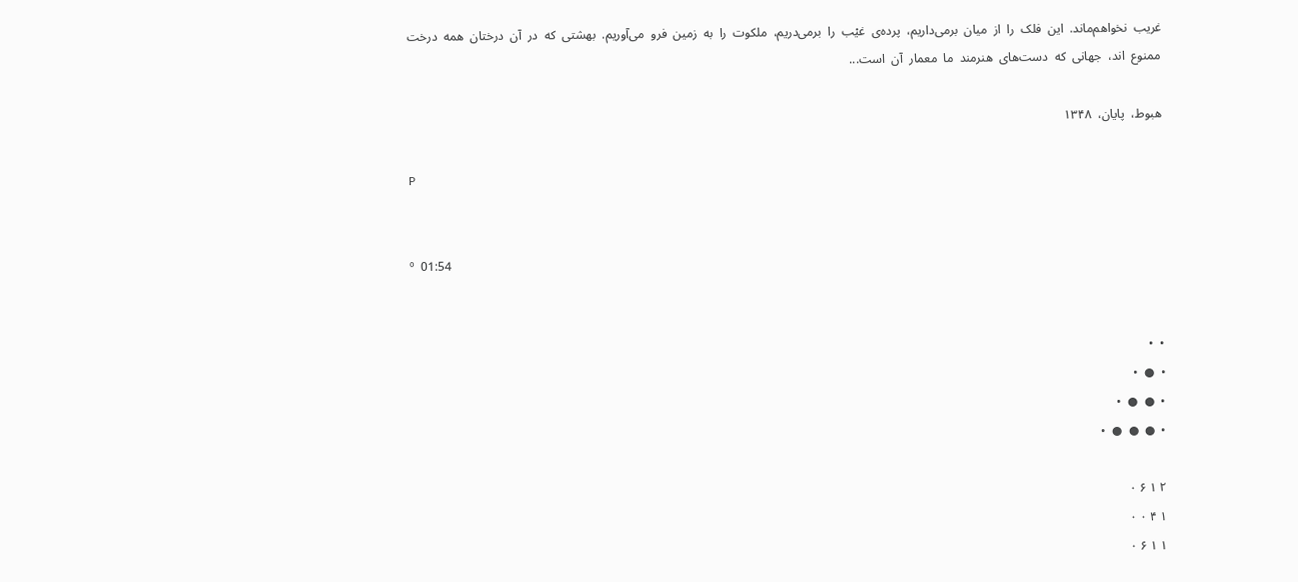غريب  نخواهم‌ماند.  اين  فلک  را  از  ميان  برمی‌داريم،  پرده‌ی  غيْب  را  برمی‌دريم،  ملکوت  را  به  زمين  فرو  می‌آوريم.  بهشتی  که  در  آن  درختان  همه  درخت  ممنوع  اند،  جهانی  که  دست‌های  هنرمند  ما  معمار  آن  است...

هبوط،  پايان،  ۱۳۴۸

P


º  01:54


•  •
•  ●  •
•  ●  ●  •
•  ●  ●  ●  •

۲ ۱ ۶ ۰
۱ ۴ ۰ ۰
۱ ۱ ۶ ۰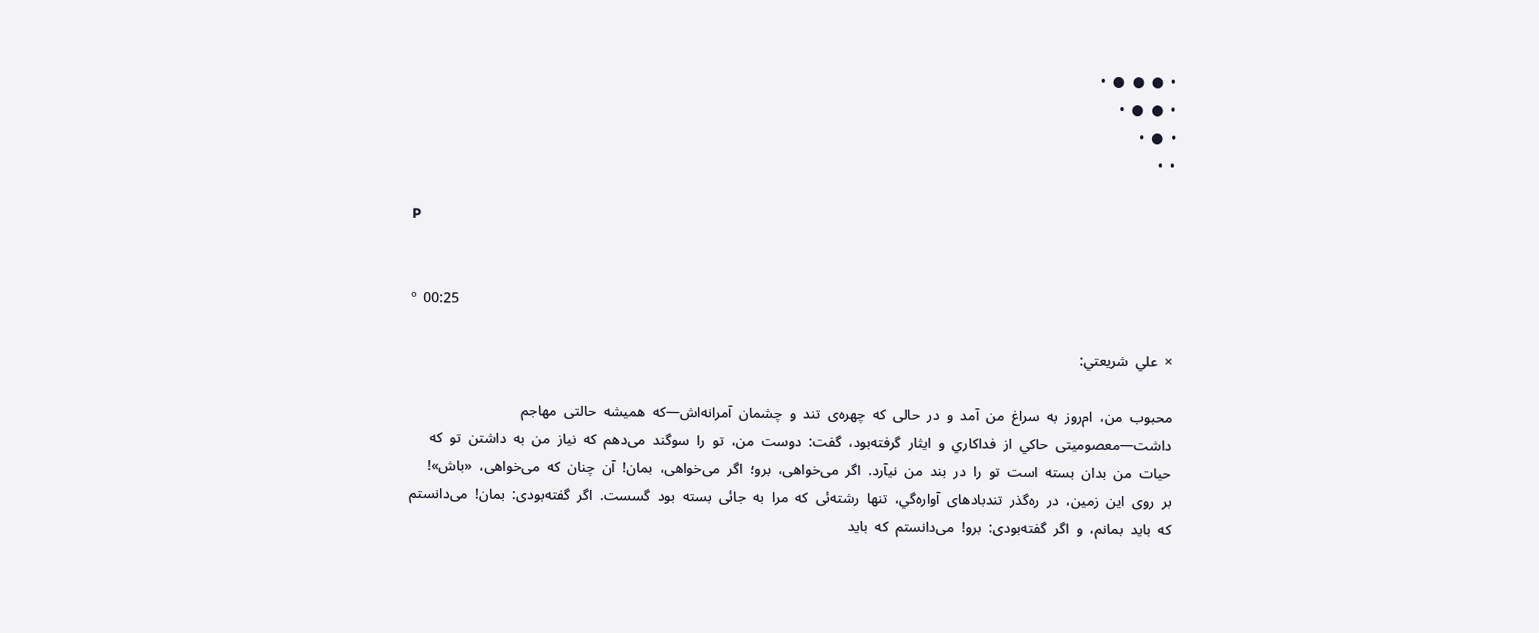•  ●  ●  ●  •
•  ●  ●  •
•  ●  •
•  •

P


º  00:25

×  علي  شريعتي:

محبوب  من،  ام‌روز  به  سراغ‌  من  آمد  و  در  حالی  که  چهره‌ی  تند  و  چشمان  آمرانه‌اش—که  هميشه  حالتی  مهاجم  داشت—معصوميتی  حاکي  از  فداکاري  و  ايثار  گرفته‌بود،  گفت:  دوست  من،  تو  را  سوگند  می‌دهم  که  نياز  من  به  داشتن  تو  که  حيات  من  بدان  بسته  است  تو  را  در  بند  من  نيآرد.  اگر  می‌خواهی،  برو؛  اگر  می‌خواهی،  بمان!  آن  چنان  که  می‌خواهی،  «باش»!
بر  روی  اين  زمين،  در  ره‌گذر  تندبادهای  آواره‌گي،  تنها  رشته‌ئی  که  مرا  به  جائی  بسته  بود  گسست.  اگر  گفته‌بودی:  بمان!  می‌دانستم  که  بايد  بمانم،  و  اگر  گفته‌بودی:  برو!  می‌دانستم  که  بايد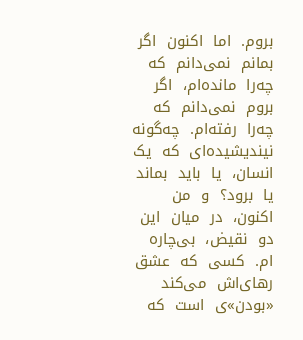بروم.  اما  اکنون  اگر  بمانم  نمی‌دانم  که  چه‌را  مانده‌ام،  اگر  بروم  نمی‌دانم  که  چه‌را  رفته‌ام.  چه‌گونه  نينديشيده‌ای  که  يک  انسان،  يا  بايد  بماند  يا  برود؟  و  من  اکنون،  در  ميان  اين  دو  نقيض،  بی‌چاره  ام.  کسی  که  عشق  رهای‌اش  می‌کند  «بودن»ی  است  که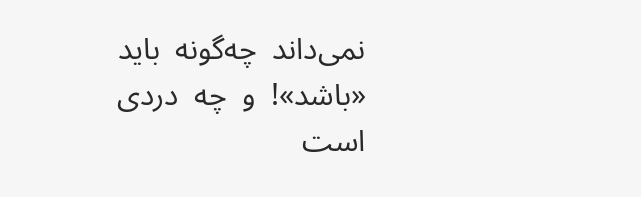نمی‌داند  چه‌گونه  بايد  «باشد»!  و  چه  دردی  است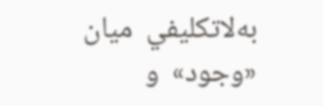به‌لاتکليفي  ميان  «وجود»  و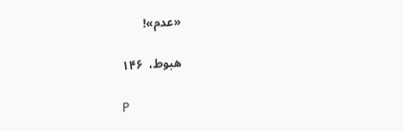«عدم»!

هبوط،  ۱۴۶

P